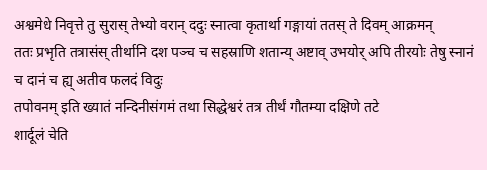अश्वमेधे निवृत्ते तु सुरास् तेभ्यो वरान् ददुः स्नात्वा कृतार्था गङ्गायां ततस् ते दिवम् आक्रमन्
ततः प्रभृति तत्रासंस् तीर्थानि दश पञ्च च सहस्राणि शतान्य् अष्टाव् उभयोर् अपि तीरयोः तेषु स्नानं च दानं च ह्य् अतीव फलदं विदुः
तपोवनम् इति ख्यातं नन्दिनीसंगमं तथा सिद्धेश्वरं तत्र तीर्थं गौतम्या दक्षिणे तटे
शार्दूलं चेति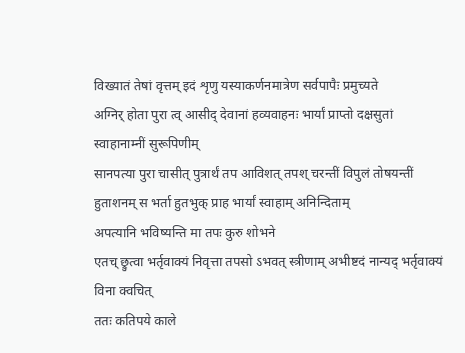विख्यातं तेषां वृत्तम् इदं शृणु यस्याकर्णनमात्रेण सर्वपापैः प्रमुच्यते
अग्निर् होता पुरा त्व् आसीद् देवानां हव्यवाहनः भार्यां प्राप्तो दक्षसुतां स्वाहानाम्नीं सुरूपिणीम्
सानपत्या पुरा चासीत् पुत्रार्थं तप आविशत् तपश् चरन्तीं विपुलं तोषयन्तीं हुताशनम् स भर्ता हुतभुक् प्राह भार्यां स्वाहाम् अनिन्दिताम्
अपत्यानि भविष्यन्ति मा तपः कुरु शोभने
एतच् छ्रुत्वा भर्तृवाक्यं निवृत्ता तपसो ऽभवत् स्त्रीणाम् अभीष्टदं नान्यद् भर्तृवाक्यं विना क्वचित्
ततः कतिपये काले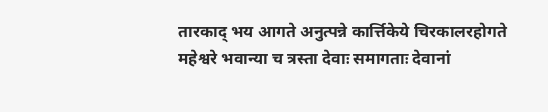तारकाद् भय आगते अनुत्पन्ने कार्त्तिकेये चिरकालरहोगते
महेश्वरे भवान्या च त्रस्ता देवाः समागताः देवानां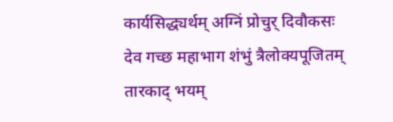कार्यसिद्ध्यर्थम् अग्निं प्रोचुर् दिवौकसः
देव गच्छ महाभाग शंभुं त्रैलोक्यपूजितम् तारकाद् भयम्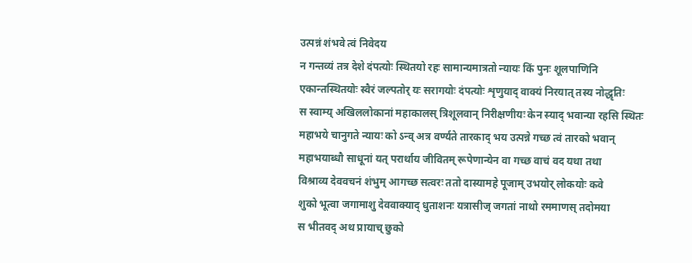उत्पन्नं शंभवे त्वं निवेदय
न गन्तव्यं तत्र देशे दंपत्योः स्थितयो रहः सामान्यमात्रतो न्यायः किं पुनः शूलपाणिनि
एकान्तस्थितयोः स्वैरं जल्पतोर् यः सरागयोः दंपत्योः शृणुयाद् वाक्यं निरयात् तस्य नोद्धृतिः
स स्वाम्य् अखिललोकानां महाकालस् त्रिशूलवान् निरीक्षणीयः केन स्याद् भवान्या रहसि स्थितः
महाभये चानुगते न्यायः को ऽन्व् अत्र वर्ण्यते तारकाद् भय उत्पन्ने गच्छ त्वं तारको भवान्
महाभयाब्धौ साधूनां यत् परार्थाय जीवितम् रूपेणान्येन वा गच्छ वाचं वद यथा तथा
विश्राव्य देववचनं शंभुम् आगच्छ सत्वरः ततो दास्यामहे पूजाम् उभयोर् लोकयोः कवे
शुको भूत्वा जगामाशु देववाक्याद् धुताशनः यत्रासीज् जगतां नाथो रममाणस् तदोमया
स भीतवद् अथ प्रायाच् छुको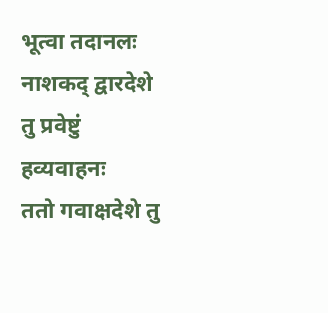भूत्वा तदानलः नाशकद् द्वारदेशे तु प्रवेष्टुं हव्यवाहनः
ततो गवाक्षदेशे तु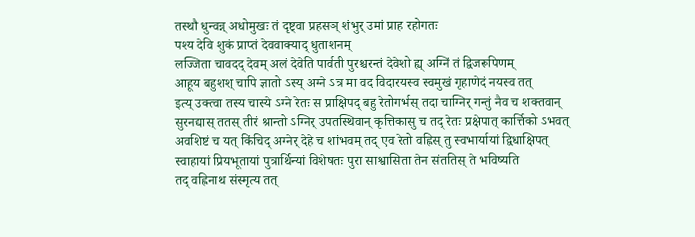तस्थौ धुन्वन्न् अधोमुखः तं दृष्ट्वा प्रहसञ् शंभुर् उमां प्राह रहोगतः
पश्य देवि शुकं प्राप्तं देववाक्याद् धुताशनम्
लज्जिता चावदद् देवम् अलं देवेति पार्वती पुरश्चरन्तं देवेशो ह्य् अग्निं तं द्विजरूपिणम्
आहूय बहुशश् चापि ज्ञातो ऽस्य् अग्ने ऽत्र मा वद विदारयस्व स्वमुखं गृहाणेदं नयस्व तत्
इत्य् उक्त्वा तस्य चास्ये ऽग्ने रेतः स प्राक्षिपद् बहु रेतोगर्भस् तदा चाग्निर् गन्तुं नैव च शक्तवान्
सुरनद्यास् ततस् तीरं श्रान्तो ऽग्निर् उपतस्थिवान् कृत्तिकासु च तद् रेतः प्रक्षेपात् कार्त्तिको ऽभवत्
अवशिष्टं च यत् किंचिद् अग्नेर् देहे च शांभवम् तद् एव रेतो वह्निस् तु स्वभार्यायां द्विधाक्षिपत्
स्वाहायां प्रियभूतायां पुत्रार्थिन्यां विशेषतः पुरा साश्वासिता तेन संततिस् ते भविष्यति
तद् वह्निनाथ संस्मृत्य तत्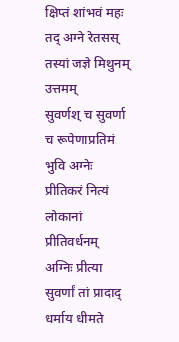क्षिप्तं शांभवं महः तद् अग्ने रेतसस् तस्यां जज्ञे मिथुनम् उत्तमम्
सुवर्णश् च सुवर्णा च रूपेणाप्रतिमं भुवि अग्नेः प्रीतिकरं नित्यं लोकानां प्रीतिवर्धनम्
अग्निः प्रीत्या सुवर्णां तां प्रादाद् धर्माय धीमते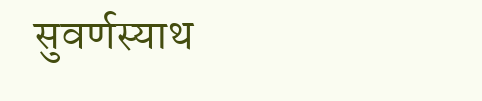सुवर्णस्याथ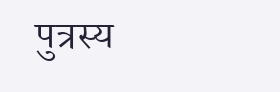पुत्रस्य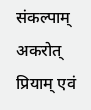संकल्पाम् अकरोत् प्रियाम् एवं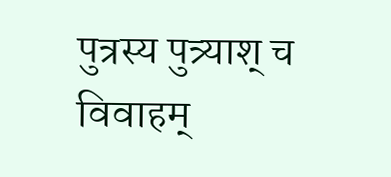पुत्रस्य पुत्र्याश् च विवाहम्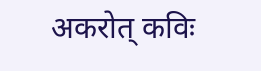अकरोत् कविः